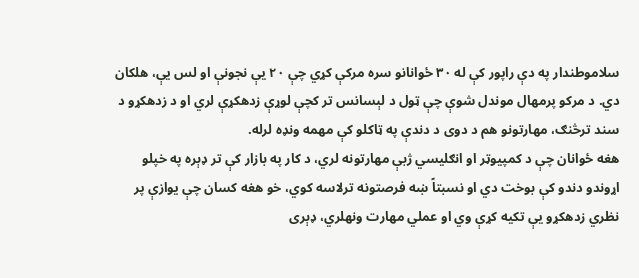سلاموطندار په دې راپور کې له ۳۰ ځوانانو سره مرکې کړي چې ۲۰ یې نجونې او لس یې، هلکان دي. د مرکو پرمهال موندل شوې چې ټول د لېسانس تر کچې لوړې زدهکړې لري او د زدهکړو د سند ترڅنګ، مهارتونو هم د دوی د دندې په ټاکلو کې مهمه ونډه لرله.
هغه ځوانان چې د کمپیوټر او انګلیسي ژبې مهارتونه لري، د کار په بازار کې تر ډېره په خپلو اړوندو دندو کې بوخت دي او نسبتاً ښه فرصتونه ترلاسه کوي، خو هغه کسان چې یوازې پر نظري زدهکړو یې تکیه کړې وي او عملي مهارت ونهلري، ډېری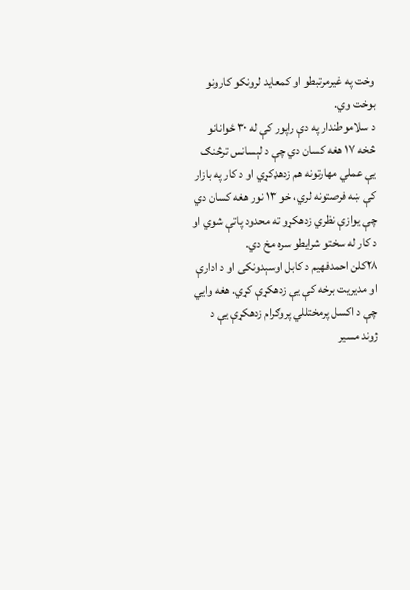وخت په غیرمرتبطو او کمعاید لرونکو کارونو بوخت وي.
د سلاموطندار په دې راپور کې له ۳۰ ځوانانو څخه ۱۷ هغه کسان دي چې د لېسانس ترڅنګ یې عملي مهارتونه هم زدهډکړي او د کار په بازار کې ښه فرصتونه لري، خو ۱۳ نور هغه کسان دي چې یوازې نظري زدهکړو ته محدود پاتې شوي او د کار له سختو شرایطو سره مخ دي.
۲۸کلن احمدفهیم د کابل اوسېدونکی او د ادارې او مدیریت برخه کې یې زدهکړې کړي. هغه وايي چې د اکسل پرمختللي پروګرام زدهکړې یې د ژوند مسیر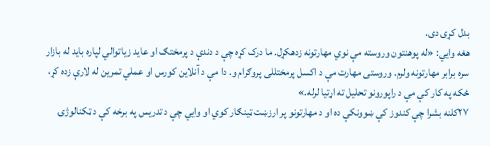بدل کړی دی.
هغه وایي: «له پوهنتون وروسته مې نوي مهارتونه زدهکړل. ما درک کړه چې د دندې د پرمختګ او عاید زیاتوالي لپاره باید له بازار سره برابر مهارتونه ولرم. وروستی مهارت مې د اکسل پرمختللی پروګرام و. دا مې د آنلاین کورس او عملي تمرین له لارې زده کړ، ځکه په کار کې مې د راپورونو تحلیل ته اړتیا لرله.»
۲۷کلنه بشرا چې کندوز کې ښوونکې ده او د مهارتونو پر ارزښت ټینګار کوي او وایي چې د تدریس په برخه کې د ټکنالوژۍ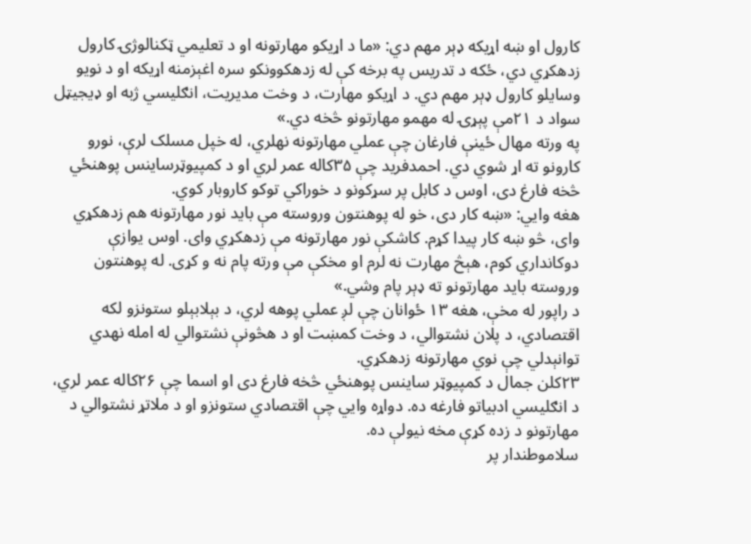کارول او ښه اړیکه ډېر مهم دي: «ما د اړیکو مهارتونه او د تعلیمي ټکنالوژۍ کارول زدهکړي دي، ځکه د تدریس په برخه کې له زدهکوونکو سره اغېزمنه اړیکه او د نویو وسایلو کارول ډېر مهم دي. د اړیکو مهارت، د وخت مدیریت، انګلیسي ژبه او ډیجیټل سواد د ۲۱مې پېړۍ له مهمو مهارتونو څخه دي.»
په ورته مهال ځینې فارغان چې عملي مهارتونه نهلري، له خپل مسلک لرې، نورو کارونو ته اړ شوي دي. احمدفرید چې ۳۵کاله عمر لري او د کمپیوټرساینس پوهنځي څخه فارغ دی، اوس د کابل پر سړکونو د خوراکي توکو کاروبار کوي.
هغه وایي: «ښه کار دی، خو له پوهنتون وروسته مې باید نور مهارتونه هم زدهکړي وای، څو ښه کار پیدا کړم. کاشکې نور مهارتونه مې زدهکړي وای. اوس یوازې دوکانداري کوم، هېڅ مهارت نه لرم او مخکې مې ورته پام نه و کړی. له پوهنتون وروسته باید مهارتونو ته ډېر پام وشي.»
د راپور له مخې، هغه ۱۳ ځوانان چې لږ عملي پوهه لري، د بېلابېلو ستونزو لکه اقتصادي، د پلان نشتوالي، د وخت کمښت او د هڅونې نشتوالي له امله نهدي توانېدلي چې نوي مهارتونه زدهکړي.
۲۳کلن جمال د کمپیوټر ساینس پوهنځي څخه فارغ دی او اسما چې ۲۶کاله عمر لري، د انګلیسي ادبیاتو فارغه ده. دواړه وایي چې اقتصادي ستونزو او د ملاتړ نشتوالي د مهارتونو د زده کړې مخه نیولې ده.
سلاموطندار پر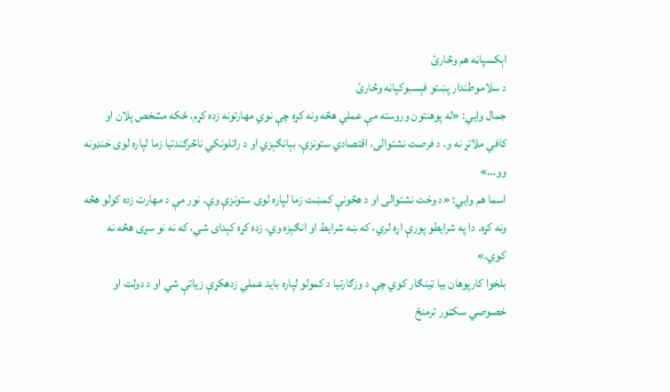اېکسپاڼه هم وڅارئ
د سلاموطندار پښتو فېسبوکپاڼه وڅارئ
جمال وایي: «له پوهنتون وروسته مې عملي هڅه ونه کړه چې نوي مهارتونه زده کړم، ځکه مشخص پلان او کافي ملاتړ نه و. د فرصت نشتوالی، اقتصادي ستونزې، بېانګېزي او د راتلونکي ناڅرګندتیا زما لپاره لوی خنډونه وو…»
اسما هم وایي: «د وخت نشتوالی او د هڅونې کمښت زما لپاره لوی ستونزې وې. نور مې د مهارت زده کولو هڅه ونه کړه. دا په شرایطو پورې اړه لري، که ښه شرایط او انګېزه وي، زده کړه کېدای شي، که نه نو سړی هڅه نه کوي.»
بلخوا کارپوهان بیا ټینګار کوي چې د وزګارتیا د کمولو لپاره باید عملي زدهکړې زیاتې شي او د دولت او خصوصي سکټور ترمنځ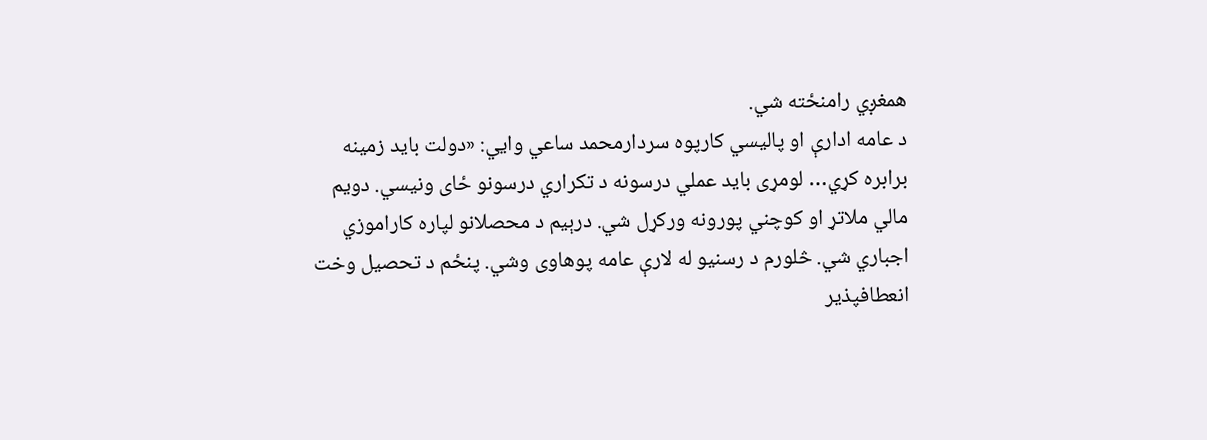همغږي رامنځته شي.
د عامه ادارې او پالیسي کارپوه سردارمحمد ساعي وایي: «دولت باید زمینه برابره کړي… لومړی باید عملي درسونه د تکراري درسونو ځای ونیسي. دویم مالي ملاتړ او کوچني پورونه ورکړل شي. درېیم د محصلانو لپاره کاراموزي اجباري شي. څلورم د رسنیو له لارې عامه پوهاوی وشي. پنځم د تحصیل وخت انعطافپذیر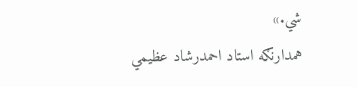شي.»
همدارنګه استاد احمدرشاد عظیمي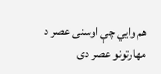هم وایي چې اوسنی عصر د مهارتونو عصر دی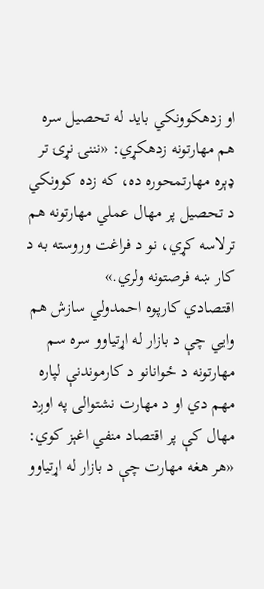او زدهکوونکي باید له تحصیل سره هم مهارتونه زدهکړي: «نننۍ نړۍ تر ډېره مهارتمحوره ده، که زده کوونکي د تحصیل پر مهال عملي مهارتونه هم ترلاسه کړي، نو د فراغت وروسته به د کار ښه فرصتونه ولري.»
اقتصادي کارپوه احمدولي سازش هم وایي چې د بازار له اړتیاوو سره سم مهارتونه د ځوانانو د کارموندنې لپاره مهم دي او د مهارت نشتوالی په اوږد مهال کې پر اقتصاد منفي اغېز کوي: «هر هغه مهارت چې د بازار له اړتیاوو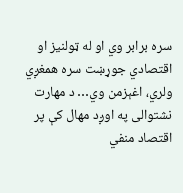سره برابر وي او له ټولنیز او اقتصادي جوړښت سره همغږي ولري، اغېزمن وي… د مهارت نشتوالی په اوږد مهال کې پر اقتصاد منفي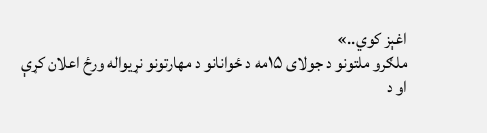اغېز کوي..»
ملګرو ملتونو د جولای ۱۵مه د ځوانانو د مهارتونو نړیواله ورځ اعلان کړې او د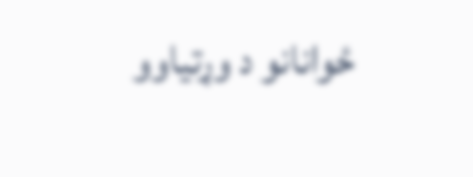ځوانانو د وړتیاوو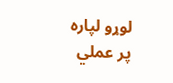لوړو لپاره پر عملي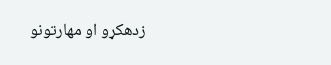زدهکړو او مهارتونو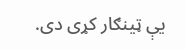یې ټینګار کړی دی.